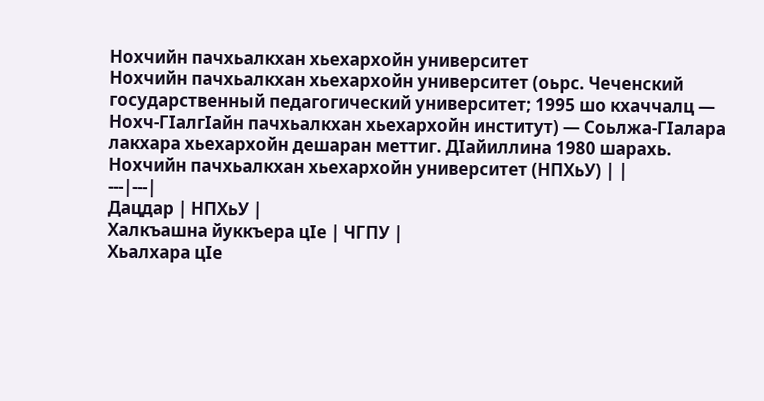Нохчийн пачхьалкхан хьехархойн университет
Нохчийн пачхьалкхан хьехархойн университет (оьрс. Чеченский государственный педагогический университет; 1995 шо кхаччалц — Нохч-ГӀалгӀайн пачхьалкхан хьехархойн институт) — Соьлжа-ГӀалара лакхара хьехархойн дешаран меттиг. ДӀайиллина 1980 шарахь.
Нохчийн пачхьалкхан хьехархойн университет (НПХьУ) | |
---|---|
Дацдар | НПХьУ |
Халкъашна йуккъера цӀе | ЧГПУ |
Хьалхара цӀе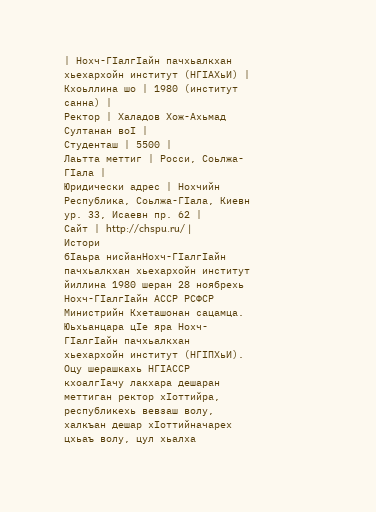| Нохч-ГӀалгӀайн пачхьалкхан хьехархойн институт (НГӀАХьИ) |
Кхоьллина шо | 1980 (институт санна) |
Ректор | Халадов Хож-Ахьмад Султанан воӀ |
Студенташ | 5500 |
Лаьтта меттиг | Росси, Соьлжа-ГӀала |
Юридически адрес | Нохчийн Республика, Соьлжа-ГӀала, Киевн ур. 33, Исаевн пр. 62 |
Сайт | http://chspu.ru/ |
Истори
бӀаьра нисйанНохч-ГӀалгӀайн пачхьалкхан хьехархойн институт йиллина 1980 шеран 28 ноябрехь Нохч-ГӀалгӀайн АССР РСФСР Министрийн Кхеташонан сацамца.
Юьхьанцара цӀе яра Нохч-ГӀалгӀайн пачхьалкхан хьехархойн институт (НГӀПХьИ). Оцу шерашкахь НГӀАССР кхоалгӀачу лакхара дешаран меттиган ректор хӀоттийра, республикехь вевзаш волу, халкъан дешар хӀоттийначарех цхьаъ волу, цул хьалха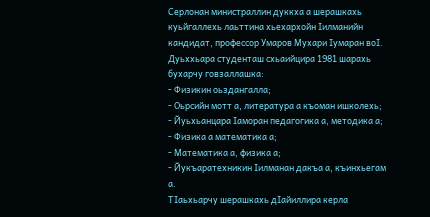Серлонан министраллин дуккха а шерашкахь куьйгаллехь лаьттина хьехархойн Ӏилманийн кандидат, профессор Умаров Мухари Ӏумаран воӀ.
Дуьххьара студенташ схьаийцира 1981 шарахь бухарчу говзаллашка:
- Физикин оьздангалла;
- Оьрсийн мотт а, литература а къоман ишколехь;
- Йуьхьанцара Ӏаморан педагогика а, методика а;
- Физика а математика а;
- Математика а, физика а;
- Йукъаратехникин Ӏилманан дакъа а, къинхьегам а.
ТӀаьхьарчу шерашкахь дӀайиллира керла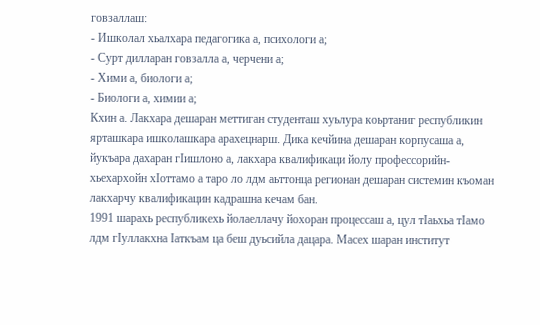говзаллаш:
- Ишколал хьалхара педагогика а, психологи а;
- Сурт дилларан говзалла а, черчени а;
- Хими а, биологи а;
- Биологи а, химии а;
Кхин а. Лакхара дешаран меттиган студенташ хуьлура коьртаниг республикин ярташкара ишколашкара арахецнарш. Дика кечйина дешаран корпусаша а, йукъара дахаран гӀишлоно а, лакхара квалификаци йолу профессорийн-хьехархойн хӀоттамо а таро ло лдм аьттонца регионан дешаран системин къоман лакхарчу квалификацин кадрашна кечам бан.
1991 шарахь республикехь йолаеллачу йохоран процессаш а, цул тӀаьхьа тӀамо лдм гӀуллакхна Ӏаткъам ца беш дуьсийла дацара. Масех шаран институт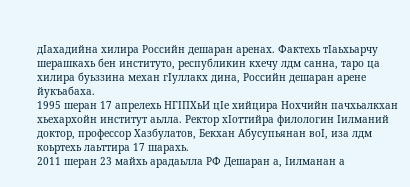дӀахадийна хилира Российн дешаран аренах. Фактехь тӀаьхьарчу шерашкахь бен институто, республикин кхечу лдм санна, таро ца хилира буьззина механ гӀуллакх дина, Российн дешаран арене йукъабаха.
1995 шеран 17 апрелехь НГӀПХьИ цӀе хийцира Нохчийн пачхьалкхан хьехархойн институт аьлла. Ректор хӀоттийра филологин Ӏилманий доктор, профессор Хазбулатов, Бекхан Абусупьянан воӀ, иза лдм коьртехь лаьттира 17 шарахь.
2011 шеран 23 майхь арадаьлла РФ Дешаран а, Ӏилманан а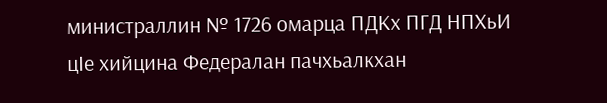министраллин № 1726 омарца ПДКх ПГД НПХьИ цӀе хийцина Федералан пачхьалкхан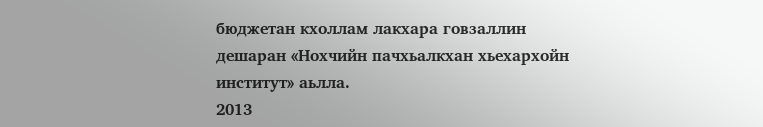бюджетан кхоллам лакхара говзаллин дешаран «Нохчийн пачхьалкхан хьехархойн институт» аьлла.
2013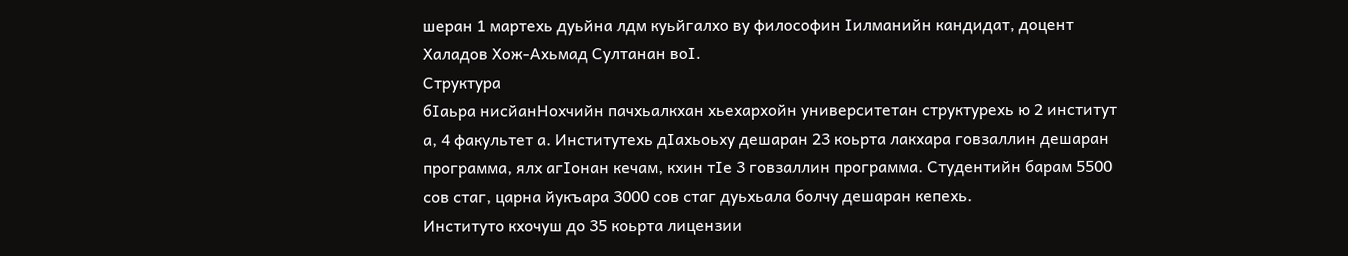шеран 1 мартехь дуьйна лдм куьйгалхо ву философин Ӏилманийн кандидат, доцент Халадов Хож-Ахьмад Султанан воӀ.
Структура
бӀаьра нисйанНохчийн пачхьалкхан хьехархойн университетан структурехь ю 2 институт а, 4 факультет а. Институтехь дӀахьоьху дешаран 23 коьрта лакхара говзаллин дешаран программа, ялх агӀонан кечам, кхин тӀе 3 говзаллин программа. Студентийн барам 5500 сов стаг, царна йукъара 3000 сов стаг дуьхьала болчу дешаран кепехь.
Институто кхочуш до 35 коьрта лицензии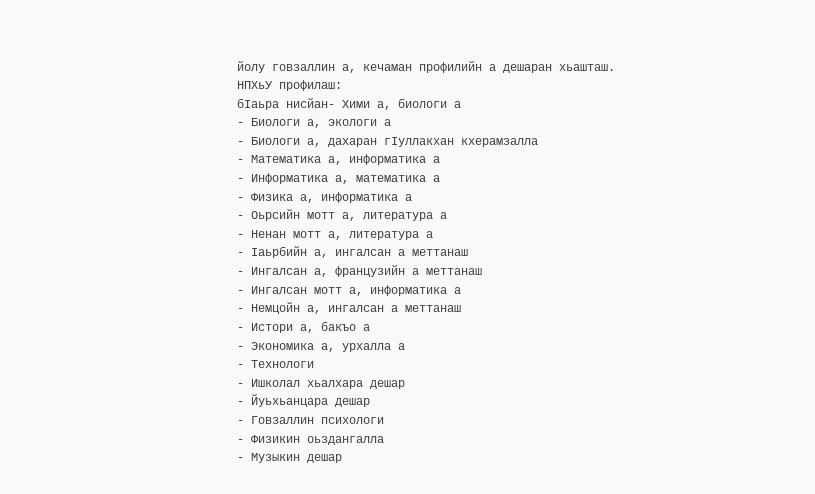йолу говзаллин а, кечаман профилийн а дешаран хьашташ.
НПХьУ профилаш:
бӀаьра нисйан- Хими а, биологи а
- Биологи а, экологи а
- Биологи а, дахаран гӀуллакхан кхерамзалла
- Математика а, информатика а
- Информатика а, математика а
- Физика а, информатика а
- Оьрсийн мотт а, литература а
- Ненан мотт а, литература а
- Ӏаьрбийн а, ингалсан а меттанаш
- Ингалсан а, французийн а меттанаш
- Ингалсан мотт а, информатика а
- Немцойн а, ингалсан а меттанаш
- Истори а, бакъо а
- Экономика а, урхалла а
- Технологи
- Ишколал хьалхара дешар
- Йуьхьанцара дешар
- Говзаллин психологи
- Физикин оьздангалла
- Музыкин дешар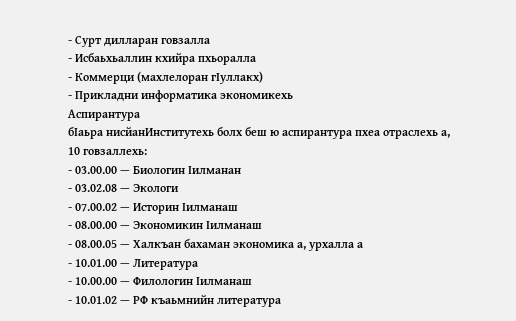- Сурт дилларан говзалла
- Исбаьхьаллин кхийра пхьоралла
- Коммерци (махлелоран гӀуллакх)
- Прикладни информатика экономикехь
Аспирантура
бӀаьра нисйанИнститутехь болх беш ю аспирантура пхеа отраслехь а, 10 говзаллехь:
- 03.00.00 — Биологин Ӏилманан
- 03.02.08 — Экологи
- 07.00.02 — Историн Ӏилманаш
- 08.00.00 — Экономикин Ӏилманаш
- 08.00.05 — Халкъан бахаман экономика а, урхалла а
- 10.01.00 — Литература
- 10.00.00 — Филологин Ӏилманаш
- 10.01.02 — РФ къаьмнийн литература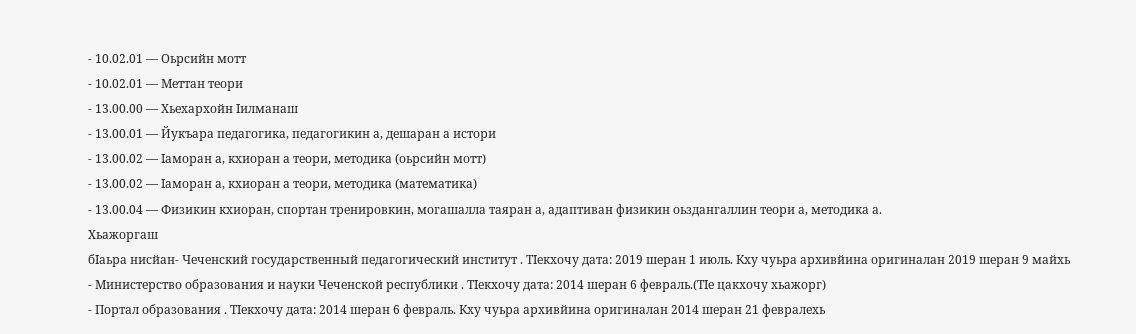- 10.02.01 — Оьрсийн мотт
- 10.02.01 — Меттан теори
- 13.00.00 — Хьехархойн Ӏилманаш
- 13.00.01 — Йукъара педагогика, педагогикин а, дешаран а истори
- 13.00.02 — Ӏаморан а, кхиоран а теори, методика (оьрсийн мотт)
- 13.00.02 — Ӏаморан а, кхиоран а теори, методика (математика)
- 13.00.04 — Физикин кхиоран, спортан тренировкин, могашалла таяран а, адаптиван физикин оьздангаллин теори а, методика а.
Хьажоргаш
бӀаьра нисйан- Чеченский государственный педагогический институт . ТӀекхочу дата: 2019 шеран 1 июль. Кху чуьра архивйина оригиналан 2019 шеран 9 майхь
- Министерство образования и науки Чеченской республики . ТӀекхочу дата: 2014 шеран 6 февраль.(ТӀе цакхочу хьажорг)
- Портал образования . ТӀекхочу дата: 2014 шеран 6 февраль. Кху чуьра архивйина оригиналан 2014 шеран 21 февралехь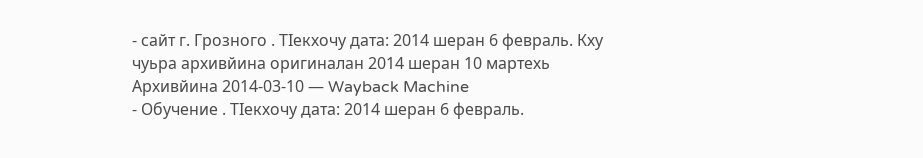- сайт г. Грозного . ТӀекхочу дата: 2014 шеран 6 февраль. Кху чуьра архивйина оригиналан 2014 шеран 10 мартехь Архивйина 2014-03-10 — Wayback Machine
- Обучение . ТӀекхочу дата: 2014 шеран 6 февраль.